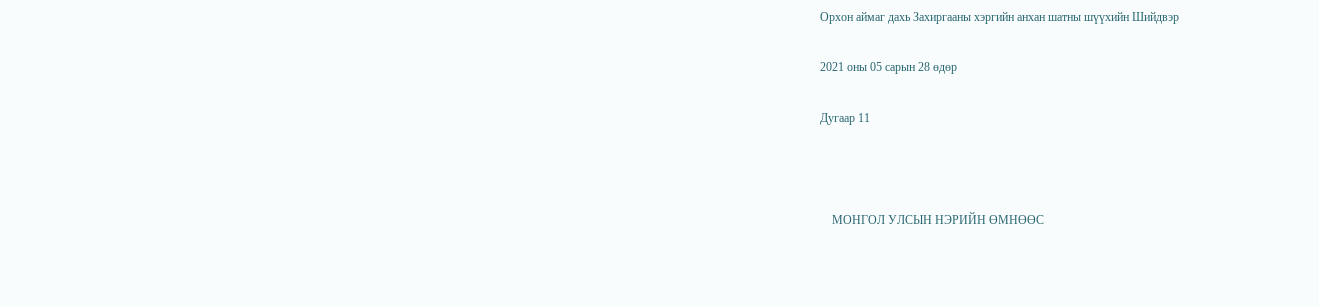Орхон аймаг дахь Захиргааны хэргийн анхан шатны шүүхийн Шийдвэр

2021 оны 05 сарын 28 өдөр

Дугаар 11



    МОНГОЛ УЛСЫН НЭРИЙН ӨМНӨӨС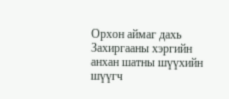Орхон аймаг дахь Захиргааны хэргийн анхан шатны шүүхийн шүүгч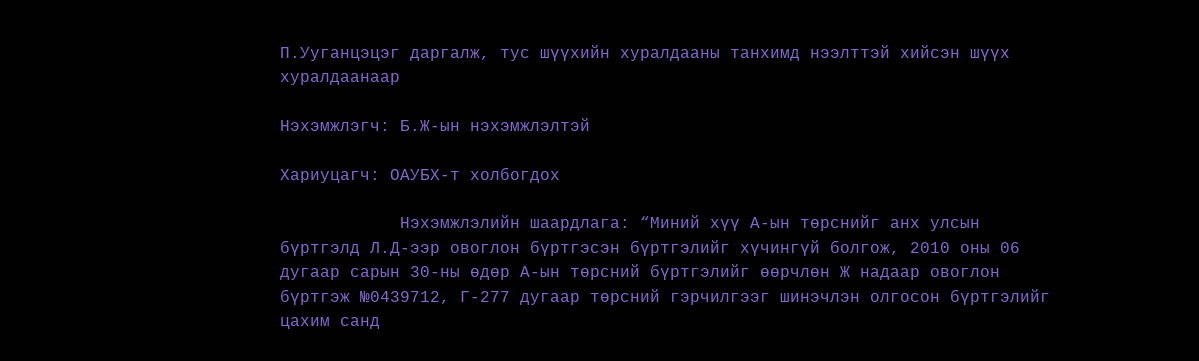П.Ууганцэцэг даргалж, тус шүүхийн хуралдааны танхимд нээлттэй хийсэн шүүх хуралдаанаар

Нэхэмжлэгч: Б.Ж-ын нэхэмжлэлтэй

Хариуцагч: ОАУБХ-т холбогдох

            Нэхэмжлэлийн шаардлага: “Миний хүү А-ын төрснийг анх улсын бүртгэлд Л.Д-ээр овоглон бүртгэсэн бүртгэлийг хүчингүй болгож, 2010 оны 06 дугаар сарын 30-ны өдөр А-ын төрсний бүртгэлийг өөрчлөн Ж надаар овоглон бүртгэж №0439712, Г-277 дугаар төрсний гэрчилгээг шинэчлэн олгосон бүртгэлийг цахим санд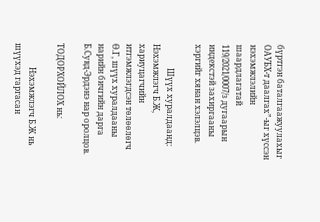бүртгэн баталгаажуулахыг ОАУБХ-т даалгах”-ыг хүссэн нэхэмжлэлийн шаардлагатай 119/2021/0007/з дугаарын индекстэй захиргааны хэргийг хянан хэлэлцэв.

            Шүүх хуралдаанд: Нэхэмжлэгч Б.Ж, хариуцагчийн итгэмжлэгдсэн төлөөлөгч Ө.Г, шүүх хуралдааны нарийн бичгийн дарга Б.Сувд-Эрдэнэ нар оролцов.

ТОДОРХОЙЛОХ нь:

            Нэхэмжлэгч Б.Ж нь шүүхэд гаргасан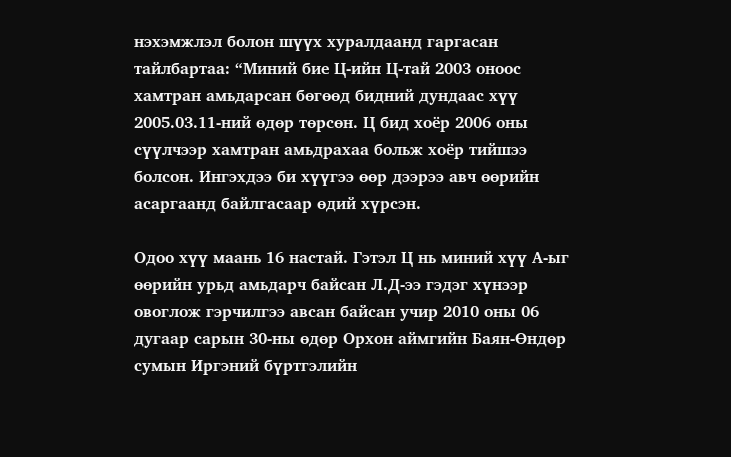нэхэмжлэл болон шүүх хуралдаанд гаргасан тайлбартаа: “Миний бие Ц-ийн Ц-тай 2003 оноос хамтран амьдарсан бөгөөд бидний дундаас хүү 2005.03.11-ний өдөр төрсөн. Ц бид хоёр 2006 оны сүүлчээр хамтран амьдрахаа больж хоёр тийшээ болсон. Ингэхдээ би хүүгээ өөр дээрээ авч өөрийн асаргаанд байлгасаар өдий хүрсэн.

Одоо хүү маань 16 настай. Гэтэл Ц нь миний хүү А-ыг өөрийн урьд амьдарч байсан Л.Д-ээ гэдэг хүнээр овоглож гэрчилгээ авсан байсан учир 2010 оны 06 дугаар сарын 30-ны өдөр Орхон аймгийн Баян-Өндөр сумын Иргэний бүртгэлийн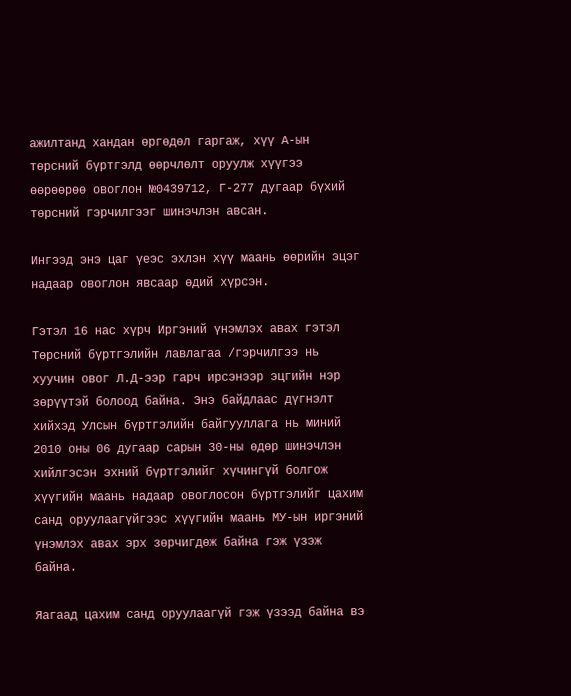ажилтанд хандан өргөдөл гаргаж, хүү А-ын төрсний бүртгэлд өөрчлөлт оруулж хүүгээ өөрөөрөө овоглон №0439712, Г-277 дугаар бүхий төрсний гэрчилгээг шинэчлэн авсан.

Ингээд энэ цаг үеэс эхлэн хүү маань өөрийн эцэг надаар овоглон явсаар өдий хүрсэн.

Гэтэл 16 нас хүрч Иргэний үнэмлэх авах гэтэл Төрсний бүртгэлийн лавлагаа /гэрчилгээ нь хуучин овог Л.Д-ээр гарч ирсэнээр эцгийн нэр зөрүүтэй болоод байна. Энэ байдлаас дүгнэлт хийхэд Улсын бүртгэлийн байгууллага нь миний 2010 оны 06 дугаар сарын 30-ны өдөр шинэчлэн хийлгэсэн эхний бүртгэлийг хүчингүй болгож хүүгийн маань надаар овоглосон бүртгэлийг цахим санд оруулаагүйгээс хүүгийн маань МУ-ын иргэний үнэмлэх авах эрх зөрчигдөж байна гэж үзэж байна.

Яагаад цахим санд оруулаагүй гэж үзээд байна вэ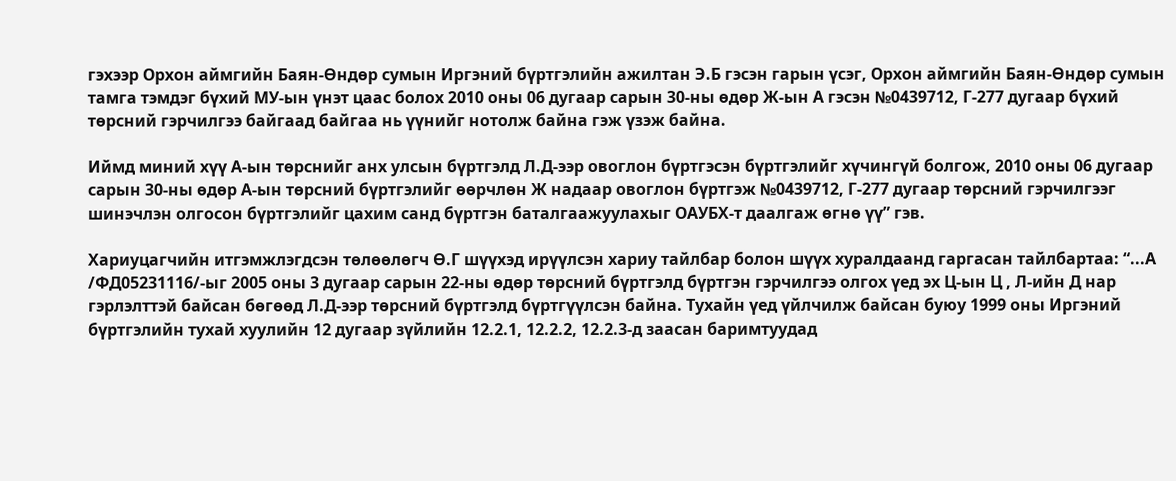гэхээр Орхон аймгийн Баян-Өндөр сумын Иргэний бүртгэлийн ажилтан Э.Б гэсэн гарын үсэг, Орхон аймгийн Баян-Өндөр сумын тамга тэмдэг бүхий МУ-ын үнэт цаас болох 2010 оны 06 дугаар сарын 30-ны өдөр Ж-ын А гэсэн №0439712, Г-277 дугаар бүхий төрсний гэрчилгээ байгаад байгаа нь үүнийг нотолж байна гэж үзэж байна.

Иймд миний хүү А-ын төрснийг анх улсын бүртгэлд Л.Д-ээр овоглон бүртгэсэн бүртгэлийг хүчингүй болгож, 2010 оны 06 дугаар сарын 30-ны өдөр А-ын төрсний бүртгэлийг өөрчлөн Ж надаар овоглон бүртгэж №0439712, Г-277 дугаар төрсний гэрчилгээг шинэчлэн олгосон бүртгэлийг цахим санд бүртгэн баталгаажуулахыг ОАУБХ-т даалгаж өгнө үү” гэв.

Хариуцагчийн итгэмжлэгдсэн төлөөлөгч Ө.Г шүүхэд ирүүлсэн хариу тайлбар болон шүүх хуралдаанд гаргасан тайлбартаа: “...А /ФД05231116/-ыг 2005 оны 3 дугаар сарын 22-ны өдөр төрсний бүртгэлд бүртгэн гэрчилгээ олгох үед эх Ц-ын Ц , Л-ийн Д нар гэрлэлттэй байсан бөгөөд Л.Д-ээр төрсний бүртгэлд бүртгүүлсэн байна. Тухайн үед үйлчилж байсан буюу 1999 оны Иргэний бүртгэлийн тухай хуулийн 12 дугаар зүйлийн 12.2.1, 12.2.2, 12.2.3-д заасан баримтуудад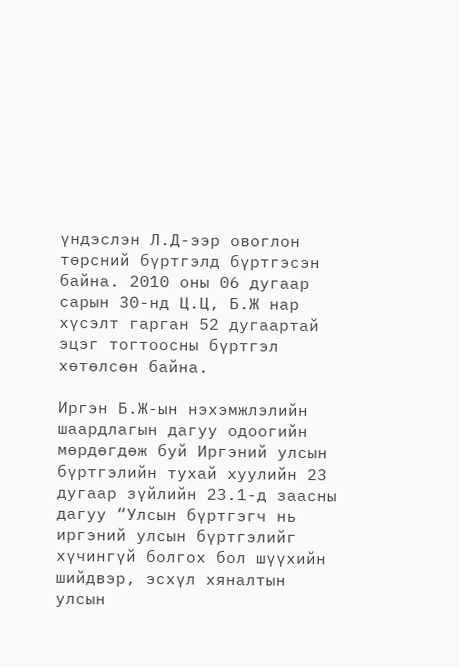үндэслэн Л.Д-ээр овоглон төрсний бүртгэлд бүртгэсэн байна. 2010 оны 06 дугаар сарын 30-нд Ц.Ц, Б.Ж нар хүсэлт гарган 52 дугаартай эцэг тогтоосны бүртгэл хөтөлсөн байна.

Иргэн Б.Ж-ын нэхэмжлэлийн шаардлагын дагуу одоогийн мөрдөгдөж буй Иргэний улсын бүртгэлийн тухай хуулийн 23 дугаар зүйлийн 23.1-д заасны дагуу “Улсын бүртгэгч нь иргэний улсын бүртгэлийг хүчингүй болгох бол шүүхийн шийдвэр, эсхүл хяналтын улсын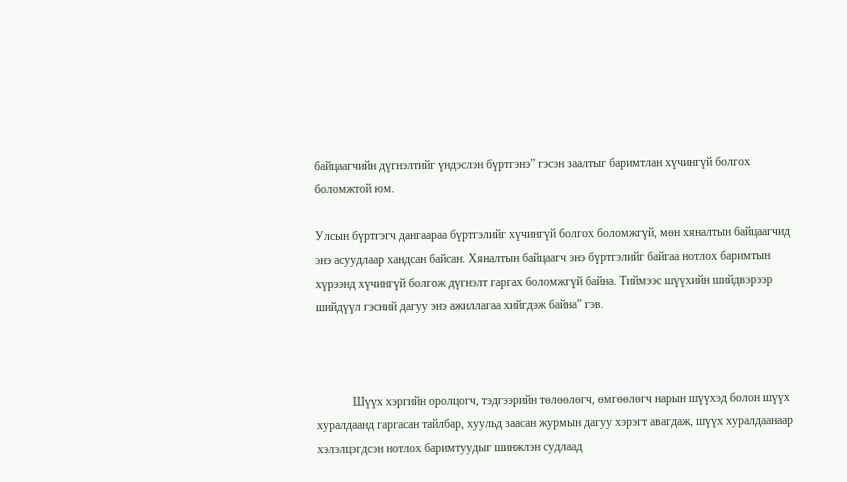байцаагчийн дүгнэлтийг үндэслэн бүртгэнэ” гэсэн заалтыг баримтлан хүчингүй болгох боломжтой юм.

Улсын бүртгэгч дангаараа бүртгэлийг хүчингүй болгох боломжгүй, мөн хяналтын байцаагчид энэ асуудлаар хандсан байсан. Хяналтын байцаагч энэ бүртгэлийг байгаа нотлох баримтын хүрээнд хүчингүй болгож дүгнэлт гаргах боломжгүй байна. Тиймээс шүүхийн шийдвэрээр шийдүүл гэсний дагуу энэ ажиллагаа хийгдэж байна” гэв.



            Шүүх хэргийн оролцогч, тэдгээрийн төлөөлөгч, өмгөөлөгч нарын шүүхэд болон шүүх хуралдаанд гаргасан тайлбар, хуульд заасан журмын дагуу хэрэгт авагдаж, шүүх хуралдаанаар хэлэлцэгдсэн нотлох баримтуудыг шинжлэн судлаад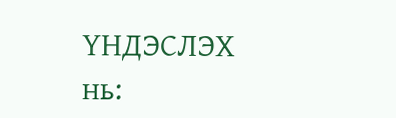ҮНДЭСЛЭХ нь: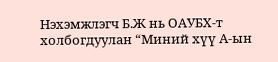Нэхэмжлэгч Б.Ж нь ОАУБХ-т холбогдуулан “Миний хүү А-ын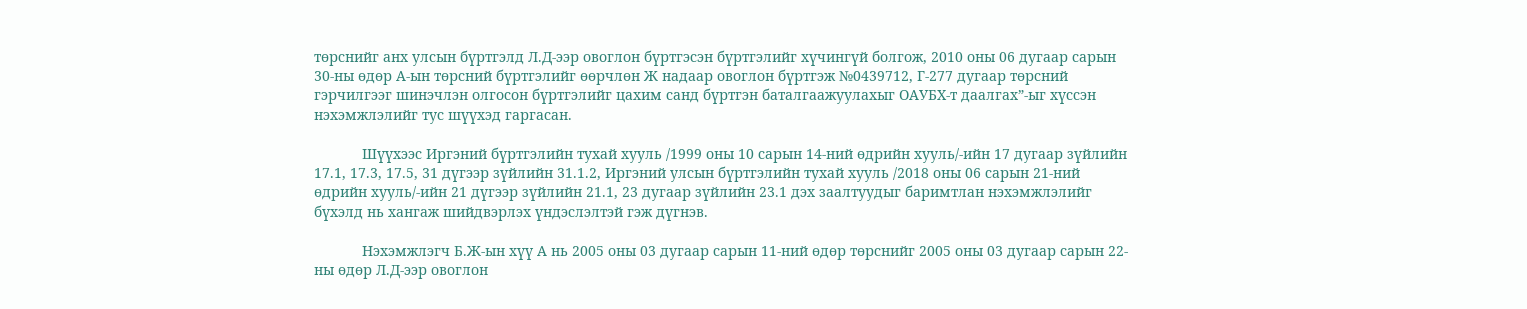төрснийг анх улсын бүртгэлд Л.Д-ээр овоглон бүртгэсэн бүртгэлийг хүчингүй болгож, 2010 оны 06 дугаар сарын 30-ны өдөр А-ын төрсний бүртгэлийг өөрчлөн Ж надаар овоглон бүртгэж №0439712, Г-277 дугаар төрсний гэрчилгээг шинэчлэн олгосон бүртгэлийг цахим санд бүртгэн баталгаажуулахыг ОАУБХ-т даалгах”-ыг хүссэн нэхэмжлэлийг тус шүүхэд гаргасан.

            Шүүхээс Иргэний бүртгэлийн тухай хууль /1999 оны 10 сарын 14-ний өдрийн хууль/-ийн 17 дугаар зүйлийн 17.1, 17.3, 17.5, 31 дүгээр зүйлийн 31.1.2, Иргэний улсын бүртгэлийн тухай хууль /2018 оны 06 сарын 21-ний өдрийн хууль/-ийн 21 дүгээр зүйлийн 21.1, 23 дугаар зүйлийн 23.1 дэх заалтуудыг баримтлан нэхэмжлэлийг бүхэлд нь хангаж шийдвэрлэх үндэслэлтэй гэж дүгнэв.

            Нэхэмжлэгч Б.Ж-ын хүү А нь 2005 оны 03 дугаар сарын 11-ний өдөр төрснийг 2005 оны 03 дугаар сарын 22-ны өдөр Л.Д-ээр овоглон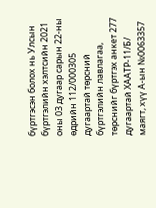бүртгэсэн болох нь Улсын бүртгэлийн хэлтсийн 2021 оны 03 дугаар сарын 22-ны өдрийн 112/000305 дугаартай төрсний бүртгэлийн лавлагаа, төрснийг бүртгэх анкет 277 дугаартай ХААТР-11/Б/ маягт, хүү А-ын №0063357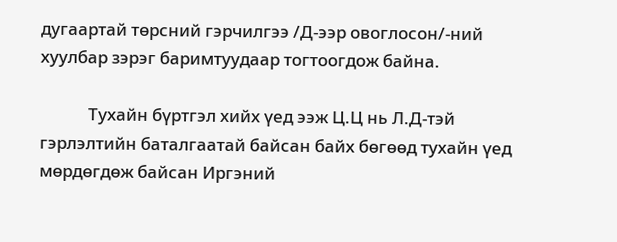дугаартай төрсний гэрчилгээ /Д-ээр овоглосон/-ний хуулбар зэрэг баримтуудаар тогтоогдож байна.

            Тухайн бүртгэл хийх үед ээж Ц.Ц нь Л.Д-тэй гэрлэлтийн баталгаатай байсан байх бөгөөд тухайн үед мөрдөгдөж байсан Иргэний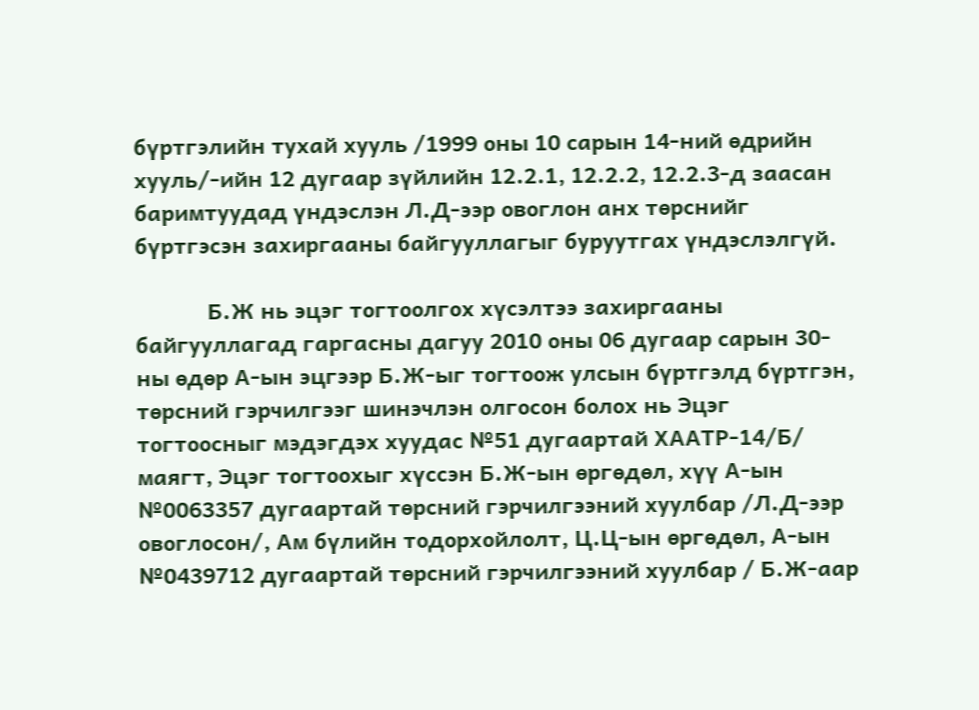бүртгэлийн тухай хууль /1999 оны 10 сарын 14-ний өдрийн хууль/-ийн 12 дугаар зүйлийн 12.2.1, 12.2.2, 12.2.3-д заасан баримтуудад үндэслэн Л.Д-ээр овоглон анх төрснийг бүртгэсэн захиргааны байгууллагыг буруутгах үндэслэлгүй.

            Б.Ж нь эцэг тогтоолгох хүсэлтээ захиргааны байгууллагад гаргасны дагуу 2010 оны 06 дугаар сарын 30-ны өдөр А-ын эцгээр Б.Ж-ыг тогтоож улсын бүртгэлд бүртгэн, төрсний гэрчилгээг шинэчлэн олгосон болох нь Эцэг тогтоосныг мэдэгдэх хуудас №51 дугаартай ХААТР-14/Б/ маягт, Эцэг тогтоохыг хүссэн Б.Ж-ын өргөдөл, хүү А-ын №0063357 дугаартай төрсний гэрчилгээний хуулбар /Л.Д-ээр овоглосон/, Ам бүлийн тодорхойлолт, Ц.Ц-ын өргөдөл, А-ын №0439712 дугаартай төрсний гэрчилгээний хуулбар / Б.Ж-аар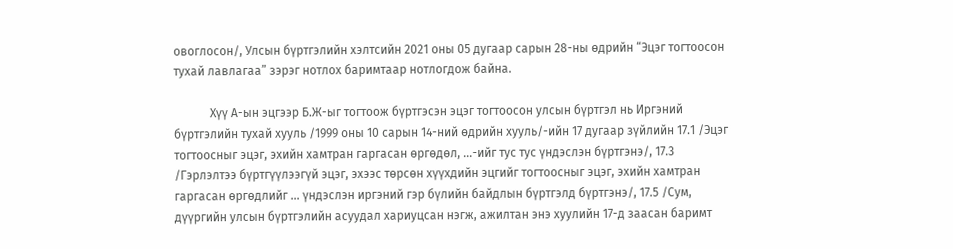овоглосон/, Улсын бүртгэлийн хэлтсийн 2021 оны 05 дугаар сарын 28-ны өдрийн “Эцэг тогтоосон тухай лавлагаа” зэрэг нотлох баримтаар нотлогдож байна.

            Хүү А-ын эцгээр Б.Ж-ыг тогтоож бүртгэсэн эцэг тогтоосон улсын бүртгэл нь Иргэний бүртгэлийн тухай хууль /1999 оны 10 сарын 14-ний өдрийн хууль/-ийн 17 дугаар зүйлийн 17.1 /Эцэг тогтоосныг эцэг, эхийн хамтран гаргасан өргөдөл, ...-ийг тус тус үндэслэн бүртгэнэ/, 17.3 /Гэрлэлтээ бүртгүүлээгүй эцэг, эхээс төрсөн хүүхдийн эцгийг тогтоосныг эцэг, эхийн хамтран гаргасан өргөдлийг ... үндэслэн иргэний гэр бүлийн байдлын бүртгэлд бүртгэнэ/, 17.5 /Сум, дүүргийн улсын бүртгэлийн асуудал хариуцсан нэгж, ажилтан энэ хуулийн 17-д заасан баримт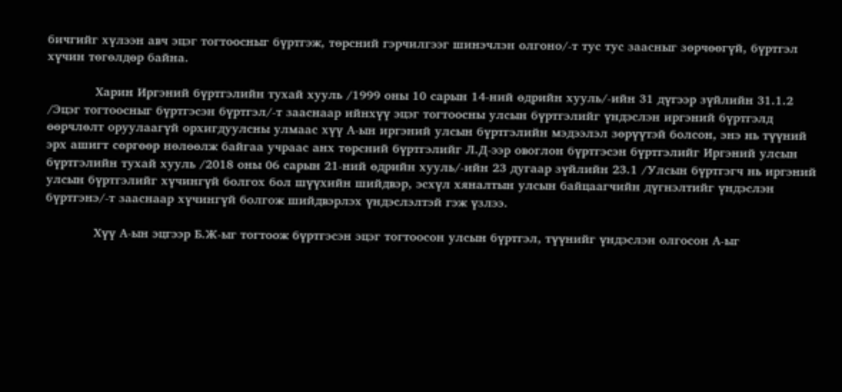бичгийг хүлээн авч эцэг тогтоосныг бүртгэж, төрсний гэрчилгээг шинэчлэн олгоно/-т тус тус заасныг зөрчөөгүй, бүртгэл хүчин төгөлдөр байна.

            Харин Иргэний бүртгэлийн тухай хууль /1999 оны 10 сарын 14-ний өдрийн хууль/-ийн 31 дүгээр зүйлийн 31.1.2 /Эцэг тогтоосныг бүртгэсэн бүртгэл/-т зааснаар ийнхүү эцэг тогтоосны улсын бүртгэлийг үндэслэн иргэний бүртгэлд өөрчлөлт оруулаагүй орхигдуулсны улмаас хүү А-ын иргэний улсын бүртгэлийн мэдээлэл зөрүүтэй болсон, энэ нь түүний эрх ашигт сөргөөр нөлөөлж байгаа учраас анх төрсний бүртгэлийг Л.Д-ээр овоглон бүртгэсэн бүртгэлийг Иргэний улсын бүртгэлийн тухай хууль /2018 оны 06 сарын 21-ний өдрийн хууль/-ийн 23 дугаар зүйлийн 23.1 /Улсын бүртгэгч нь иргэний улсын бүртгэлийг хүчингүй болгох бол шүүхийн шийдвэр, эсхүл хяналтын улсын байцаагчийн дүгнэлтийг үндэслэн бүртгэнэ/-т зааснаар хүчингүй болгож шийдвэрлэх үндэслэлтэй гэж үзлээ.

            Хүү А-ын эцгээр Б.Ж-ыг тогтоож бүртгэсэн эцэг тогтоосон улсын бүртгэл, түүнийг үндэслэн олгосон А-ыг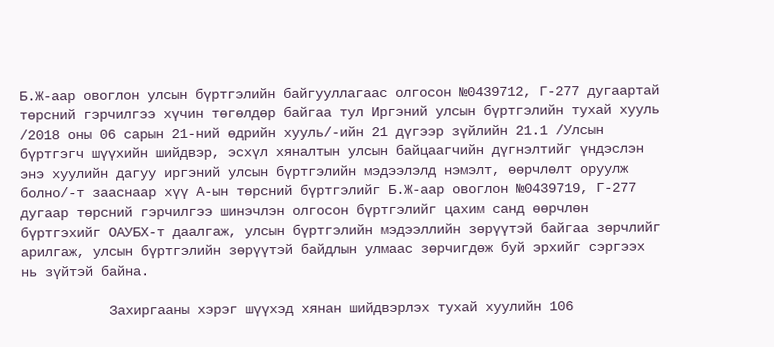Б.Ж-аар овоглон улсын бүртгэлийн байгууллагаас олгосон №0439712, Г-277 дугаартай төрсний гэрчилгээ хүчин төгөлдөр байгаа тул Иргэний улсын бүртгэлийн тухай хууль /2018 оны 06 сарын 21-ний өдрийн хууль/-ийн 21 дүгээр зүйлийн 21.1 /Улсын бүртгэгч шүүхийн шийдвэр, эсхүл хяналтын улсын байцаагчийн дүгнэлтийг үндэслэн энэ хуулийн дагуу иргэний улсын бүртгэлийн мэдээлэлд нэмэлт, өөрчлөлт оруулж болно/-т зааснаар хүү А-ын төрсний бүртгэлийг Б.Ж-аар овоглон №0439719, Г-277 дугаар төрсний гэрчилгээ шинэчлэн олгосон бүртгэлийг цахим санд өөрчлөн бүртгэхийг ОАУБХ-т даалгаж, улсын бүртгэлийн мэдээллийн зөрүүтэй байгаа зөрчлийг арилгаж, улсын бүртгэлийн зөрүүтэй байдлын улмаас зөрчигдөж буй эрхийг сэргээх нь зүйтэй байна.

           Захиргааны хэрэг шүүхэд хянан шийдвэрлэх тухай хуулийн 106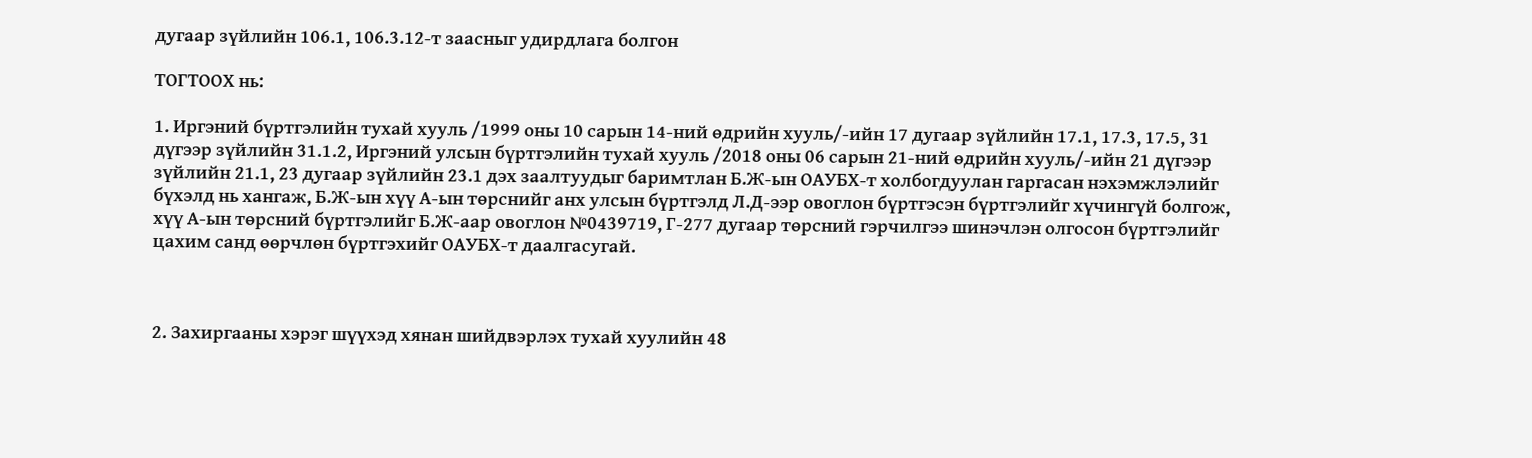дугаар зүйлийн 106.1, 106.3.12-т заасныг удирдлага болгон

ТОГТООХ нь:

1. Иргэний бүртгэлийн тухай хууль /1999 оны 10 сарын 14-ний өдрийн хууль/-ийн 17 дугаар зүйлийн 17.1, 17.3, 17.5, 31 дүгээр зүйлийн 31.1.2, Иргэний улсын бүртгэлийн тухай хууль /2018 оны 06 сарын 21-ний өдрийн хууль/-ийн 21 дүгээр зүйлийн 21.1, 23 дугаар зүйлийн 23.1 дэх заалтуудыг баримтлан Б.Ж-ын ОАУБХ-т холбогдуулан гаргасан нэхэмжлэлийг бүхэлд нь хангаж, Б.Ж-ын хүү А-ын төрснийг анх улсын бүртгэлд Л.Д-ээр овоглон бүртгэсэн бүртгэлийг хүчингүй болгож, хүү А-ын төрсний бүртгэлийг Б.Ж-аар овоглон №0439719, Г-277 дугаар төрсний гэрчилгээ шинэчлэн олгосон бүртгэлийг цахим санд өөрчлөн бүртгэхийг ОАУБХ-т даалгасугай.



2. Захиргааны хэрэг шүүхэд хянан шийдвэрлэх тухай хуулийн 48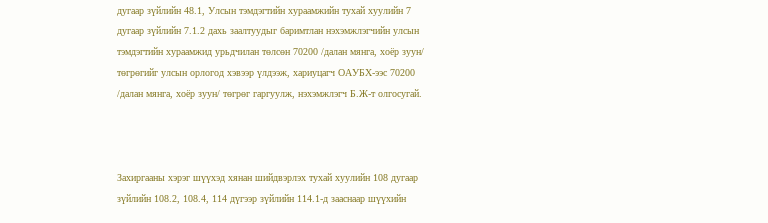дугаар зүйлийн 48.1, Улсын тэмдэгтийн хураамжийн тухай хуулийн 7 дугаар зүйлийн 7.1.2 дахь заалтуудыг баримтлан нэхэмжлэгчийн улсын тэмдэгтийн хураамжид урьдчилан төлсөн 70200 /далан мянга, хоёр зуун/ төгрөгийг улсын орлогод хэвээр үлдээж, хариуцагч ОАУБХ-ээс 70200 /далан мянга, хоёр зуун/ төгрөг гаргуулж, нэхэмжлэгч Б.Ж-т олгосугай.



Захиргааны хэрэг шүүхэд хянан шийдвэрлэх тухай хуулийн 108 дугаар зүйлийн 108.2, 108.4, 114 дүгээр зүйлийн 114.1-д зааснаар шүүхийн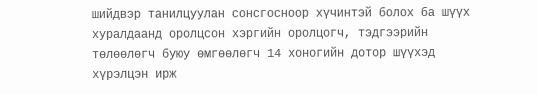шийдвэр танилцуулан сонсгосноор хүчинтэй болох ба шүүх хуралдаанд оролцсон хэргийн оролцогч, тэдгээрийн төлөөлөгч буюу өмгөөлөгч 14 хоногийн дотор шүүхэд хүрэлцэн ирж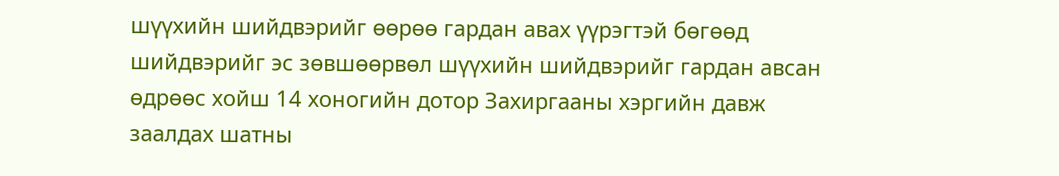шүүхийн шийдвэрийг өөрөө гардан авах үүрэгтэй бөгөөд шийдвэрийг эс зөвшөөрвөл шүүхийн шийдвэрийг гардан авсан өдрөөс хойш 14 хоногийн дотор Захиргааны хэргийн давж заалдах шатны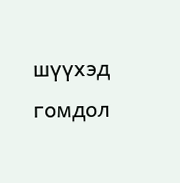шүүхэд  гомдол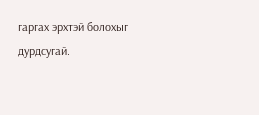гаргах эрхтэй болохыг дурдсугай.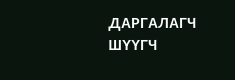ДАРГАЛАГЧ ШҮҮГЧ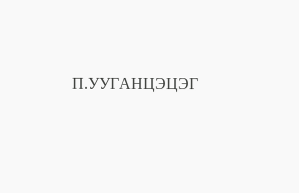П.УУГАНЦЭЦЭГ